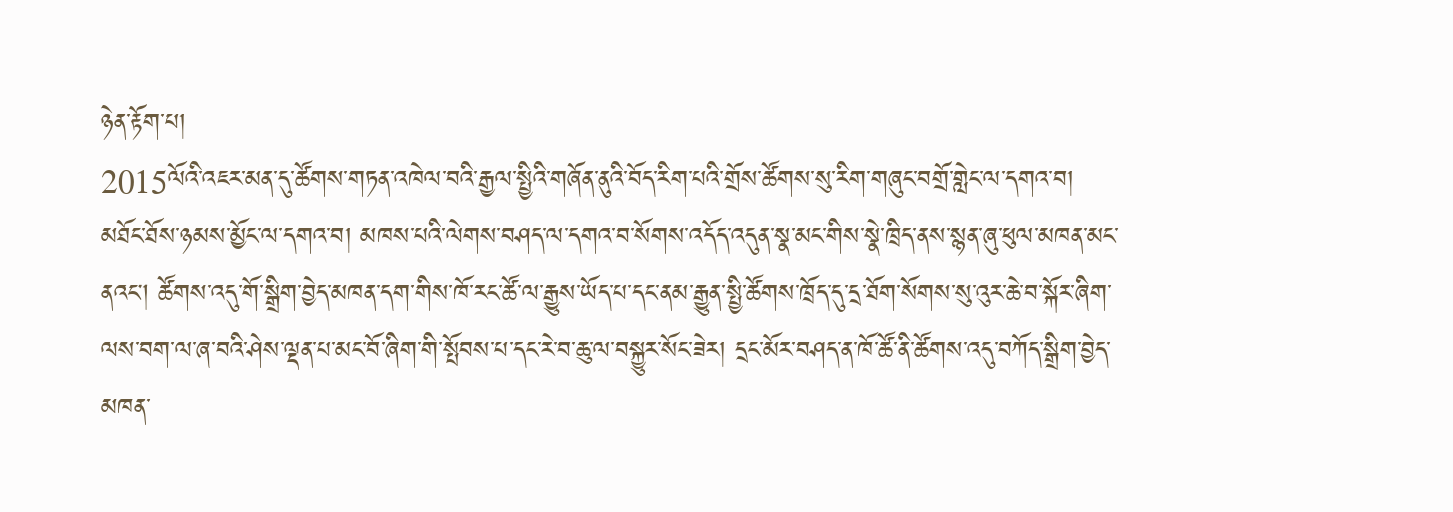ཉེན་རྟོག་པ།
2015ལོའི་འཇར་མན་དུ་ཚོགས་གཏན་འཁེལ་བའི་རྒྱལ་སྤྱིའི་གཞོན་ནུའི་བོད་རིག་པའི་གྲོས་ཚོགས་སུ་རིག་གཞུང་བགྲོ་གླེང་ལ་དགའ་བ། མཐོང་ཐོས་ཉམས་མྱོང་ལ་དགའ་བ། མཁས་པའི་ལེགས་བཤད་ལ་དགའ་བ་སོགས་འདོད་འདུན་སྣ་མང་གིས་སྣེ་ཁྲིད་ནས་སྙན་ཞུ་ཕུལ་མཁན་མང་ནའང། ཚོགས་འདུ་གོ་སྒྲིག་བྱེད་མཁན་དག་གིས་ཁོ་རང་ཚོ་ལ་རྒྱུས་ཡོད་པ་དང་ནམ་རྒྱུན་སྤྱི་ཚོགས་ཁྲོད་དུ་དྲ་ཐོག་སོགས་སུ་འུར་ཆེ་བ་སྐོར་ཞིག་ལས་བག་ལ་ཞ་བའི་ཤེས་ལྡན་པ་མང་བོ་ཞིག་གི་སྤོབས་པ་དང་རེ་བ་ཆུ་ལ་བསྐྱུར་སོང་ཟེར། དྲང་མོར་བཤད་ན་ཁོ་ཚོ་ནི་ཚོགས་འདུ་བཀོད་སྒྲིག་བྱེད་མཁན་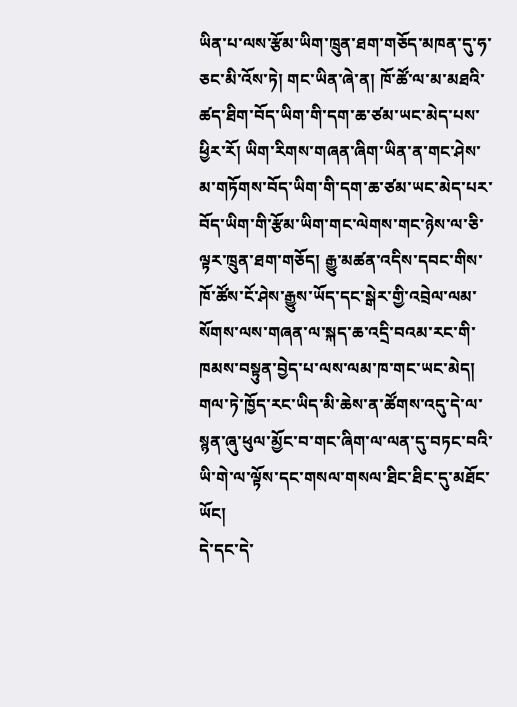ཡིན་པ་ལས་རྩོམ་ཡིག་ཁྲུན་ཐག་གཅོད་མཁན་དུ་ཧ་ཅང་མི་འོས་ཏེ། གང་ཡིན་ཞེ་ན། ཁོ་ཚོ་ལ་མ་མཐའི་ཚད་ཐིག་བོད་ཡིག་གི་དག་ཆ་ཙམ་ཡང་མེད་པས་ཕྱིར་རོ། ཡིག་རིགས་གཞན་ཞིག་ཡིན་ན་གང་ཤེས་མ་གཏོགས་བོད་ཡིག་གི་དག་ཆ་ཙམ་ཡང་མེད་པར་བོད་ཡིག་གི་རྩོམ་ཡིག་གང་ལེགས་གང་ཉེས་ལ་ཅི་ལྟར་ཁྲུན་ཐག་གཅོད། རྒྱུ་མཚན་འདིས་དབང་གིས་ཁོ་ཚོས་ངོ་ཤེས་རྒྱུས་ཡོད་དང་སྒེར་གྱི་འབྲེལ་ལམ་སོགས་ལས་གཞན་ལ་སྐད་ཆ་འདྲི་བའམ་རང་གི་ཁམས་བསྟུན་བྱེད་པ་ལས་ལམ་ཁ་གང་ཡང་མེད། གལ་ཏེ་ཁྱོད་རང་ཡིད་མི་ཆེས་ན་ཚོགས་འདུ་དེ་ལ་སྙན་ཞུ་ཕུལ་མྱོང་བ་གང་ཞིག་ལ་ལན་དུ་བཏང་བའི་ཡི་གེ་ལ་ལྟོས་དང་གསལ་གསལ་ཐིང་ཐིང་དུ་མཐོང་ཡོང།
དེ་དང་དེ་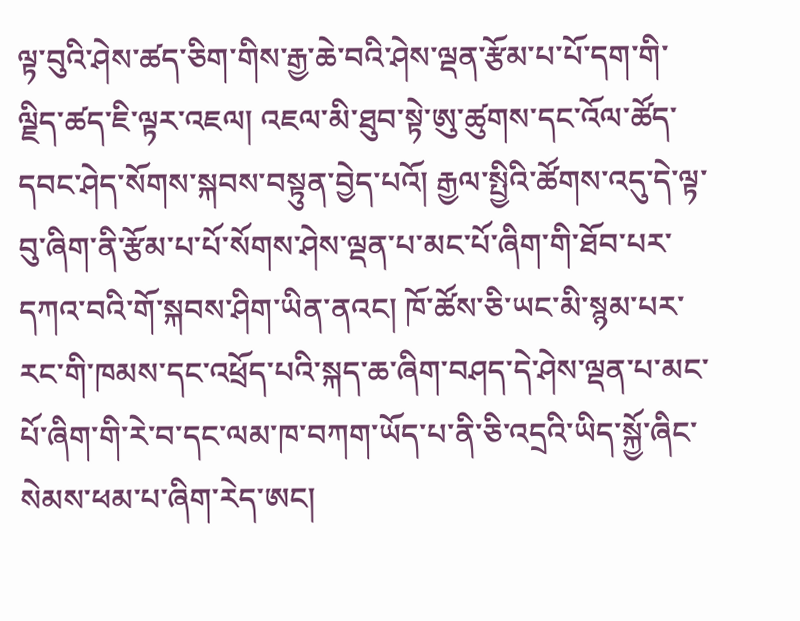ལྟ་བུའི་ཤེས་ཚད་ཅིག་གིས་རྒྱ་ཆེ་བའི་ཤེས་ལྡན་རྩོམ་པ་པོ་དག་གི་ལྗིད་ཚད་ཇི་ལྟར་འཇལ། འཇལ་མི་ཐུབ་སྟེ་ཨུ་ཚུགས་དང་འོལ་ཚོད་དབང་ཤེད་སོགས་སྐབས་བསྟུན་བྱེད་པའོ། རྒྱལ་སྤྱིའི་ཚོགས་འདུ་དེ་ལྟ་བུ་ཞིག་ནི་རྩོམ་པ་པོ་སོགས་ཤེས་ལྡན་པ་མང་པོ་ཞིག་གི་ཐོབ་པར་དཀའ་བའི་གོ་སྐབས་ཤིག་ཡིན་ནའང། ཁོ་ཚོས་ཅི་ཡང་མི་སྙམ་པར་རང་གི་ཁམས་དང་འཕྲོད་པའི་སྐད་ཆ་ཞིག་བཤད་དེ་ཤེས་ལྡན་པ་མང་པོ་ཞིག་གི་རེ་བ་དང་ལམ་ཁ་བཀག་ཡོད་པ་ནི་ཅི་འདྲའི་ཡིད་སྐྱོ་ཞིང་སེམས་ཕམ་པ་ཞིག་རེད་ཨང།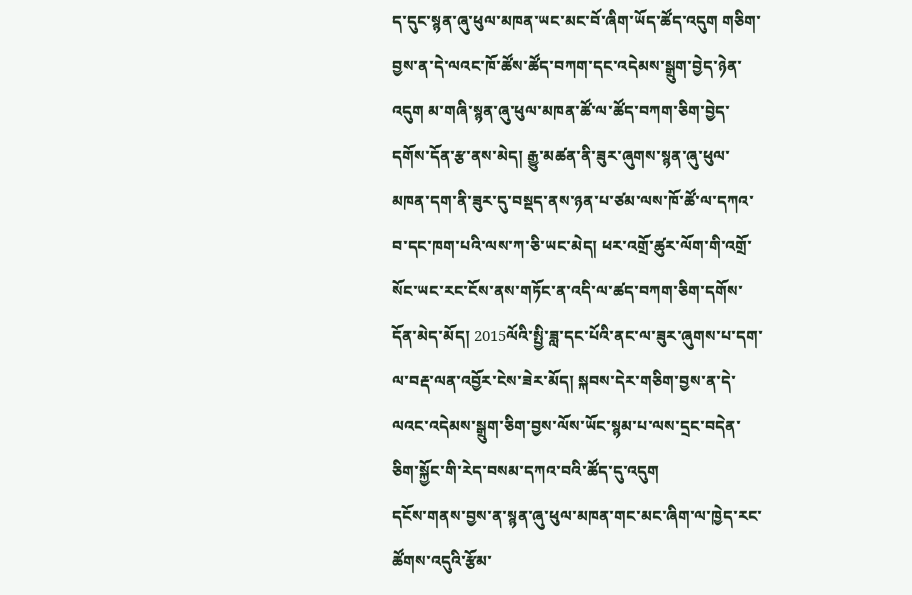ད་དུང་སྙན་ཞུ་ཕུལ་མཁན་ཡང་མང་བོ་ཞིག་ཡོད་ཚོད་འདུག གཅིག་བྱས་ན་དེ་ལའང་ཁོ་ཚོས་ཚོད་བཀག་དང་འདེམས་སྒྲུག་བྱེད་ཉེན་འདུག མ་གཞི་སྙན་ཞུ་ཕུལ་མཁན་ཚོ་ལ་ཚོད་བཀག་ཅིག་བྱེད་དགོས་དོན་རྩ་ནས་མེད། རྒྱུ་མཚན་ནི་ཟུར་ཞུགས་སྙན་ཞུ་ཕུལ་མཁན་དག་ནི་ཟུར་དུ་བསྡད་ནས་ཉན་པ་ཙམ་ལས་ཁོ་ཚོ་ལ་དཀའ་བ་དང་ཁག་པའི་ལས་ཀ་ཅི་ཡང་མེད། ཕར་འགྲོ་ཚུར་ལོག་གི་འགྲོ་སོང་ཡང་རང་ངོས་ནས་གཏོང་ན་འདི་ལ་ཚད་བཀག་ཅིག་དགོས་དོན་མེད་མོད། 2015ལོའི་སྤྱི་ཟླ་དང་པོའི་ནང་ལ་ཟུར་ཞུགས་པ་དག་ལ་བརྡ་ལན་འབྱོར་ངེས་ཟེར་མོད། སྐབས་དེར་གཅིག་བྱས་ན་དེ་ལའང་འདེམས་སྒྲུག་ཅིག་བྱས་ལོས་ཡོང་སྙམ་པ་ལས་དྲང་བདེན་ཅིག་སྐྱོང་གི་རེད་བསམ་དཀའ་བའི་ཚོད་དུ་འདུག
དངོས་གནས་བྱས་ན་སྙན་ཞུ་ཕུལ་མཁན་གང་མང་ཞིག་ལ་ཁྱེད་རང་ཚོགས་འདུའི་རྩོམ་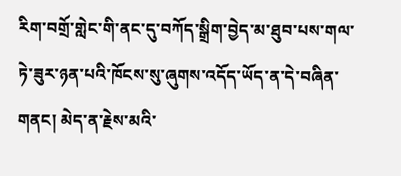རིག་བགྲོ་གླེང་གི་ནང་དུ་བཀོད་སྒྲིག་བྱེད་མ་ཐུབ་པས་གལ་ཏེ་ཟུར་ཉན་པའི་ཁོངས་སུ་ཞུགས་འདོད་ཡོད་ན་དེ་བཞིན་གནང། མེད་ན་རྗེས་མའི་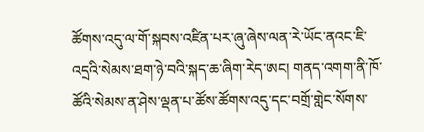ཚོགས་འདུ་ལ་གོ་སྐབས་འཛིན་པར་ཞུ་ཞེས་ལན་རེ་ཡོང་ནའང་ཇི་འདྲའི་སེམས་ཐག་ཉེ་བའི་སྐད་ཆ་ཞིག་རེད་ཨང། གནད་འགག་ནི་ཁོ་ཚོའི་སེམས་ན་ཤེས་ལྡན་པ་ཚོས་ཚོགས་འདུ་དང་བགྲོ་གླེང་སོགས་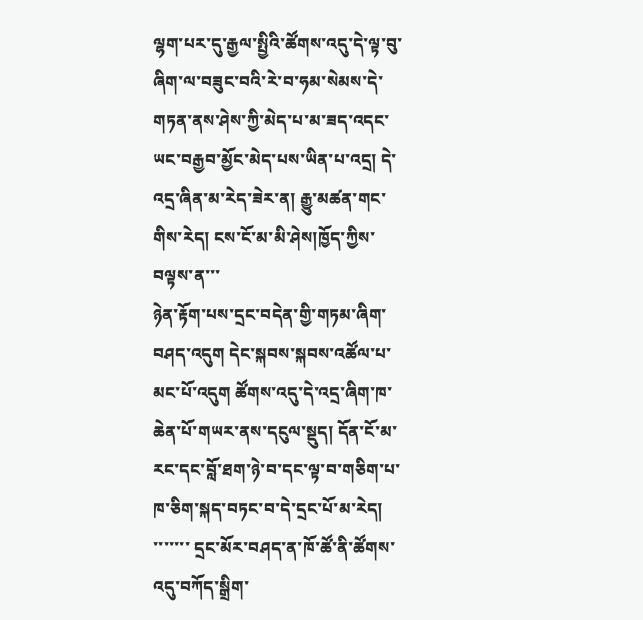ལྷག་པར་དུ་རྒྱལ་སྤྱིའི་ཚོགས་འདུ་དེ་ལྟ་བུ་ཞིག་ལ་བཟུང་བའི་རེ་བ་ཧམ་སེམས་དེ་གཏན་ནས་ཤེས་ཀྱི་མེད་པ་མ་ཟད་འདང་ཡང་བརྒྱབ་མྱོང་མེད་པས་ཡིན་པ་འདྲ། དེ་འདྲ་ཞིན་མ་རེད་ཟེར་ན། རྒྱུ་མཚན་གང་གིས་རེད། ངས་ངོ་མ་མི་ཤེས།ཁྱོད་ཀྱིས་བལྟས་ན་་་
ཉེན་རྟོག་པས་དྲང་བདེན་གྱི་གཏམ་ཞིག་བཤད་འདུག དེང་སྐབས་སྐབས་འཚོལ་པ་མང་པོ་འདུག ཚོགས་འདུ་དེ་འདྲ་ཞིག་ཁ་ཆེན་པོ་གཡར་ནས་དངུལ་སྡུད། དོན་ངོ་མ་རང་དང་བློ་ཐག་ཉེ་བ་དང་ལྟ་བ་གཅིག་པ་ཁ་ཅིག་སྐད་བཏང་བ་དེ་དྲང་པོ་མ་རེད།
་་་་་་་ དྲང་མོར་བཤད་ན་ཁོ་ཚོ་ནི་ཚོགས་འདུ་བཀོད་སྒྲིག་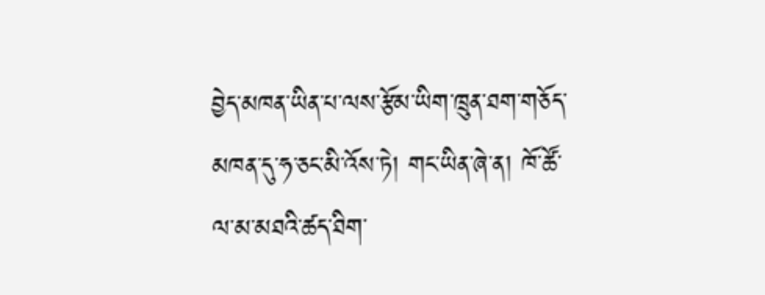བྱེད་མཁན་ཡིན་པ་ལས་རྩོམ་ཡིག་ཁྲུན་ཐག་གཅོད་མཁན་དུ་ཧ་ཅང་མི་འོས་ཏེ། གང་ཡིན་ཞེ་ན། ཁོ་ཚོ་ལ་མ་མཐའི་ཚད་ཐིག་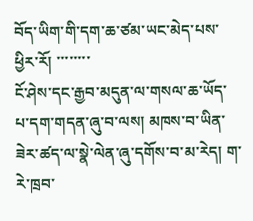བོད་ཡིག་གི་དག་ཆ་ཙམ་ཡང་མེད་པས་ཕྱིར་རོ། ་་་་་་་་
ངོ་ཤེས་དང་རྒྱབ་མདུན་ལ་གསལ་ཆ་ཡོད་པ་དག་གདན་ཞུ་བ་ལས། མཁས་བ་ཡིན་ཟེར་ཚད་ལ་སྣེ་ལེན་ཞུ་དགོས་བ་མ་རེད། ག་རེ་ཁྲབ་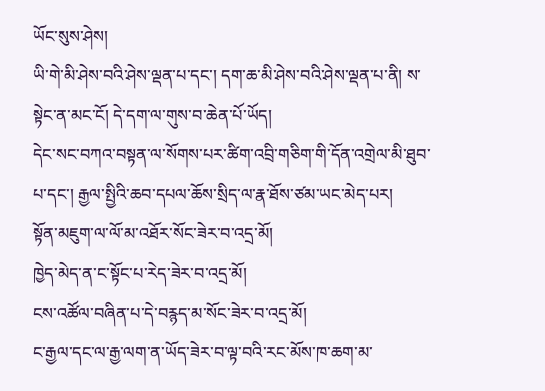ཡོང་སུས་ཤེས།
ཡི་གེ་མི་ཤེས་བའི་ཤེས་ལྡན་པ་དང་། དག་ཆ་མི་ཤེས་བའི་ཤེས་ལྡན་པ་ནི། ས་སྟེང་ན་མང་ངོ། དེ་དག་ལ་གུས་བ་ཆེན་པོ་ཡོད།
དེང་སང་བཀའ་བསྟན་ལ་སོགས་པར་ཚིག་འབྲི་གཅིག་གི་དོན་འགྲེལ་མི་ཐུབ་པ་དང་། རྒྱལ་སྤྱིའི་ཆབ་དཔལ་ཆོས་སྲིད་ལ་རྣ་ཐོས་ཙམ་ཡང་མེད་པར།
སྟོན་མཇུག་ལ་ལོ་མ་འཐོར་སོང་ཟེར་བ་འདྲ་མོ།
ཁྱེད་མེད་ན་ང་སྟོང་པ་རེད་ཟེར་བ་འདྲ་མོ།
ངས་འཚོལ་བཞིན་པ་དེ་བརྙད་མ་སོང་ཟེར་བ་འདྲ་མོ།
ང་རྒྱལ་དང་ལ་རྒྱ་ལག་ན་ཡོད་ཟེར་བ་ལྟ་བའི་རང་མོས་ཁ་ཆག་མ་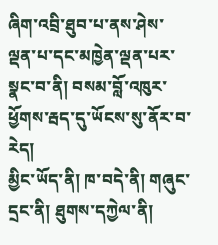ཞིག་འབྲི་ཐུབ་པ་ནས་ཤེས་ལྡན་པ་དང་མཁྱེན་ལྡན་པར་སྣང་བ་ནི། བསམ་བློ་འཁུར་ཕྱོགས་རྦད་དུ་ཡོངས་སུ་ནོར་བ་རེད།
མྱིང་ཡོད་ནི། ཁ་བདེ་ནི། གཞུང་དྲང་ནི། ཐུགས་དཀྱེལ་ནི།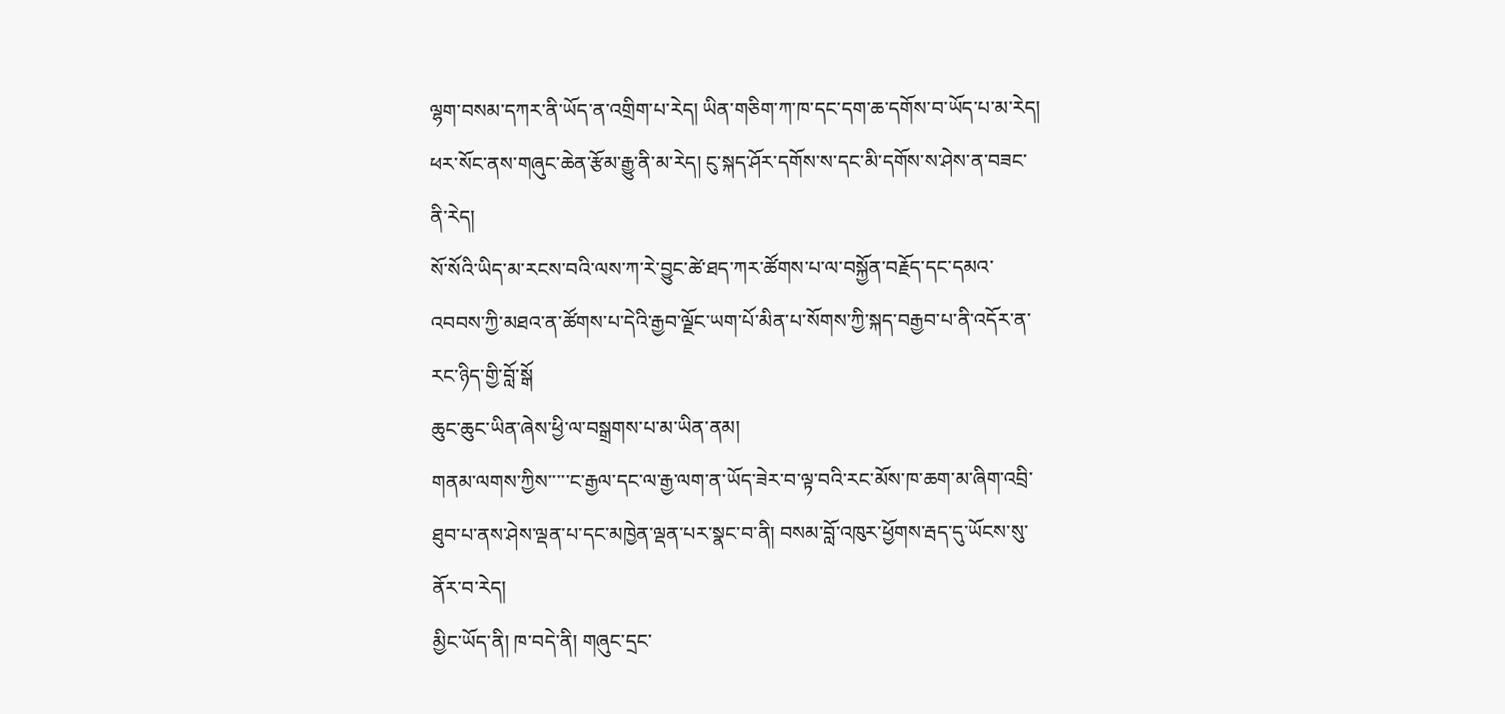ལྷག་བསམ་དཀར་ནི་ཡོད་ན་འགྲིག་པ་རེད། ཡིན་གཅིག་ཀ་ཁ་དང་དག་ཆ་དགོས་བ་ཡོད་པ་མ་རེད། ཕར་སོང་ནས་གཞུང་ཆེན་རྩོམ་རྒྱུ་ནི་མ་རེད། ངུ་སྐད་ཤོར་དགོས་ས་དང་མི་དགོས་ས་ཤེས་ན་བཟང་ནི་རེད།
སོ་སོའི་ཡིད་མ་རངས་བའི་ལས་ཀ་རེ་བྱུང་ཚེ་ཐད་ཀར་ཚོགས་པ་ལ་བསྐྱོན་བརྗོད་དང་དམའ་འབབས་ཀྱི་མཐའ་ན་ཚོགས་པ་དེའི་རྒྱབ་ལྗོང་ཡག་པོ་མིན་པ་སོགས་ཀྱི་སྐད་བརྒྱབ་པ་ནི་འདོར་ན་རང་ཉིད་གྱི་བློ་སྒོ
ཆུང་ཆུང་ཡིན་ཞེས་ཕྱི་ལ་བསྒྲགས་པ་མ་ཡིན་ནམ།
གནམ་ལགས་ཀྱིས་་་་་ང་རྒྱལ་དང་ལ་རྒྱ་ལག་ན་ཡོད་ཟེར་བ་ལྟ་བའི་རང་མོས་ཁ་ཆག་མ་ཞིག་འབྲི་ཐུབ་པ་ནས་ཤེས་ལྡན་པ་དང་མཁྱེན་ལྡན་པར་སྣང་བ་ནི། བསམ་བློ་འཁུར་ཕྱོགས་རྦད་དུ་ཡོངས་སུ་ནོར་བ་རེད།
མྱིང་ཡོད་ནི། ཁ་བདེ་ནི། གཞུང་དྲང་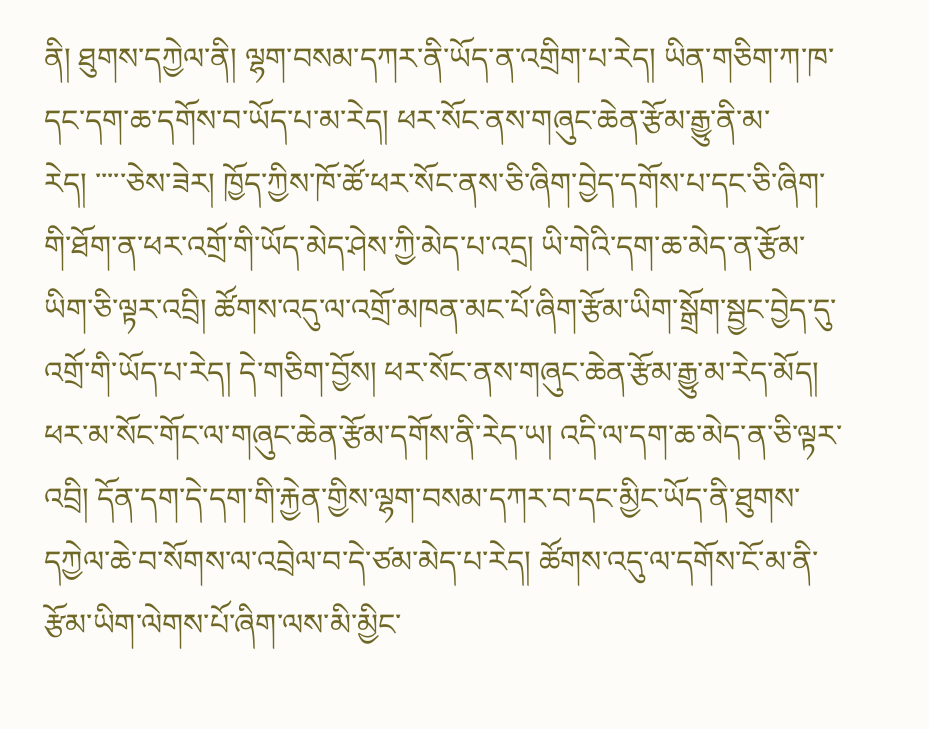ནི། ཐུགས་དཀྱེལ་ནི། ལྷག་བསམ་དཀར་ནི་ཡོད་ན་འགྲིག་པ་རེད། ཡིན་གཅིག་ཀ་ཁ་དང་དག་ཆ་དགོས་བ་ཡོད་པ་མ་རེད། ཕར་སོང་ནས་གཞུང་ཆེན་རྩོམ་རྒྱུ་ནི་མ་རེད། ་་་་་ཅེས་ཟེར། ཁྱོད་ཀྱིས་ཁོ་ཚོ་ཕར་སོང་ནས་ཅི་ཞིག་བྱེད་དགོས་པ་དང་ཅི་ཞིག་གི་ཐོག་ན་ཕར་འགྲོ་གི་ཡོད་མེད་ཤེས་ཀྱི་མེད་པ་འདྲ། ཡི་གེའི་དག་ཆ་མེད་ན་རྩོམ་ཡིག་ཅི་ལྟར་འབྲི། ཚོགས་འདུ་ལ་འགྲོ་མཁན་མང་པོ་ཞིག་རྩོམ་ཡིག་སྒྲོག་སྦྱང་བྱེད་དུ་འགྲོ་གི་ཡོད་པ་རེད། དེ་གཅིག་བྱོས། ཕར་སོང་ནས་གཞུང་ཆེན་རྩོམ་རྒྱུ་མ་རེད་མོད། ཕར་མ་སོང་གོང་ལ་གཞུང་ཆེན་རྩོམ་དགོས་ནི་རེད་ཡ། འདི་ལ་དག་ཆ་མེད་ན་ཅི་ལྟར་འབྲི། དོན་དག་དེ་དག་གི་རྐྱེན་གྱིས་ལྷག་བསམ་དཀར་བ་དང་མྱིང་ཡོད་ནི་ཐུགས་དཀྱེལ་ཆེ་བ་སོགས་ལ་འབྲེལ་བ་དེ་ཙམ་མེད་པ་རེད། ཚོགས་འདུ་ལ་དགོས་ངོ་མ་ནི་རྩོམ་ཡིག་ལེགས་པོ་ཞིག་ལས་མི་མྱིང་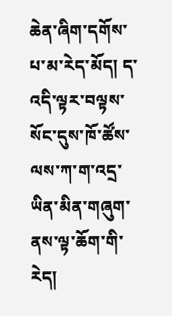ཆེན་ཞིག་དགོས་པ་མ་རེད་མོད། ད་འདི་ལྟར་བལྟས་སོང་དུས་ཁོ་ཚོས་ལས་ཀ་ག་འདྲ་ཡིན་མིན་གཞུག་ནས་ལྟ་ཆོག་གི་རེད།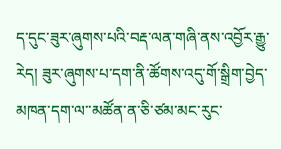ད་དུང་ཟུར་ཞུགས་པའི་བརྡ་ལན་གཞི་ནས་འབྱོར་རྒྱུ་རེད། ཟུར་ཞུགས་པ་དག་ནི་ཚོགས་འདུ་གོ་སྒྲིག་བྱེད་མཁན་དག་ལ་་མཚོན་ན་ཅི་ཙམ་མང་རུང་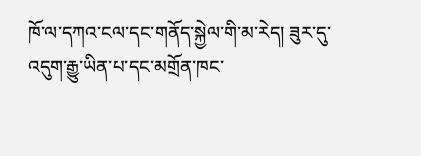ཁོ་ལ་དཀའ་ངལ་དང་གནོད་སྐྱེལ་གི་མ་རེད། ཟུར་དུ་འདུག་རྒྱུ་ཡིན་པ་དང་མགྲོན་ཁང་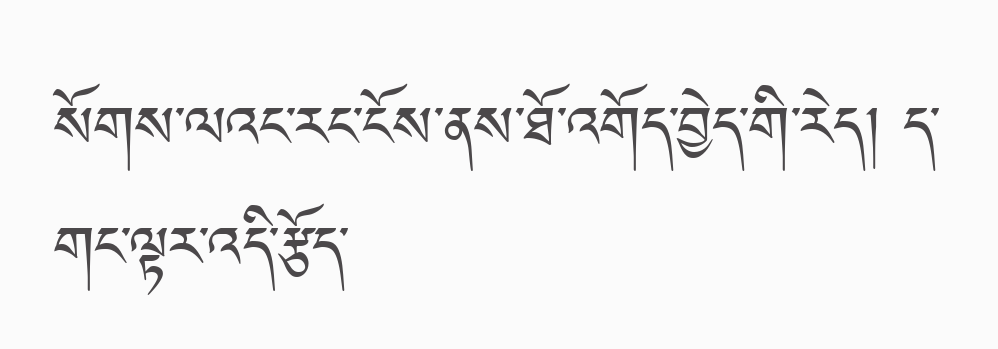སོགས་ལའང་རང་ངོས་ནས་ཐོ་འགོད་བྱེད་གི་རེད། ད་གང་ལྟར་འདི་རྩོད་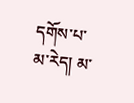དགོས་པ་མ་རེད། མ་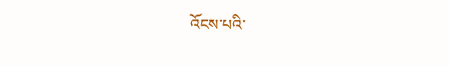འོངས་པའི་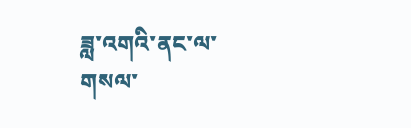ཟླ་འགའི་ནང་ལ་གསལ་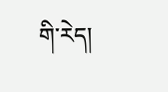གི་རེད།